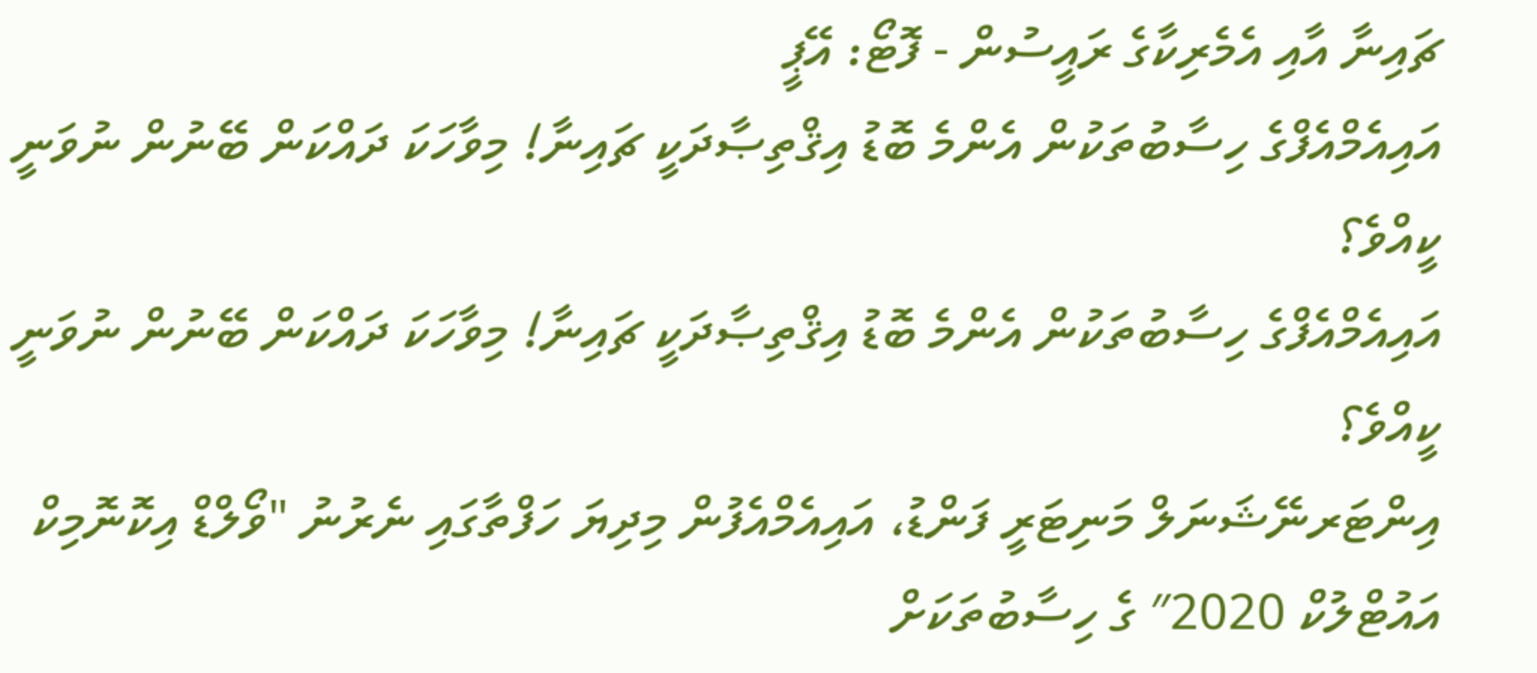ޗައިނާ އާއި އެމެރިކާގެ ރައީސުން - ފޮޓޯ: އޭޕީ
އައިއެމްއެފްގެ ހިސާބުތަކުން އެންމެ ބޮޑު އިޤްތިޞާދަކީ ޗައިނާ! މިވާހަކަ ދައްކަން ބޭނުން ނުވަނީ ކީއްވެ؟
އައިއެމްއެފްގެ ހިސާބުތަކުން އެންމެ ބޮޑު އިޤްތިޞާދަކީ ޗައިނާ! މިވާހަކަ ދައްކަން ބޭނުން ނުވަނީ ކީއްވެ؟
އިންޓަރނޭޝަނަލް މަނިޓަރީ ފަންޑު، އައިއެމްއެފުން މިދިޔަ ހަފްތާގައި ނެރުނު "ވޯލްޑް އިކޮނޮމިކް އައުޓްލުކް 2020″ ގެ ހިސާބުތަކަށް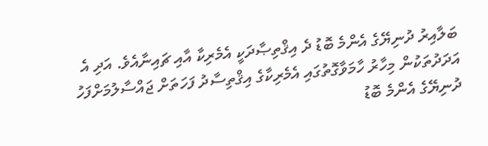ބަލާއިރު ދުނިޔޭގެ އެންމެ ބޮޑު ދެ އިޤްތިޞާދަކީ އެމެރިކާ އާއި ޗައިނާއެވެ. އަދި އެ އަދަދުތަކުން މިހާރު ހާމަވާގޮތުގައި އެމެރިކާގެ އިޤްތިސާދު ފަހަތަށް ޖައްސާލުމަށްފަހު ދުނިޔޭގެ އެންމެ ބޮޑު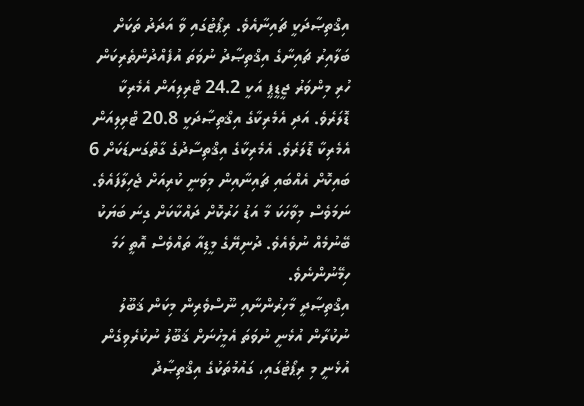އިޤްތިޞާދަކީ ޗައިނާއެވެ. ރިޕޯޓުގައި ވާ އަދަދު ތަކަށް ބަލާއިރު ޗައިނާގެ އިޤްތިޞާދު ނުވަތަ އުފެއްދުންތެރިކަން ހުރި މިންވަރު ޖީޑީޕީ އަކީ 24.2 ޓްރިލިއަން އެމެރިކާ ޑޮލަރެވެ. އަދި އެމެރިކާގެ އިޤްތިޞާދަކީ 20.8 ޓްރިލިއަން އެމެރިކާ ޑޮލަރެވެ. އެމެރިކާގެ އިޤްތިސާދުގެ ގާތްގަނޑަކަށް 6 ބައިކޮށް އެއްބައި ޗައިނާއިން މިވަނީ ކުރިއަށް ޖެހިލާފައެވެ. ނަމަވެސް މިވާހަކަ މާ އަޑު ހަރުކޮށް ދައްކާކަށް ގިނަ ބަޔަކު ބޭނުމެއް ނުވެއެވެ. ދުނިޔޭގެ މީޑިއާ ތައްވެސް އޮތީ ހަމަ ހިމޭނުންނެވެ.
އިޤްތިޞާދީ މާހިރުންނާއި ނޫސްވެރިން މިކަން ޤަބޫލު ނުކުރާން އުޅެނީ ނުވަތަ އެމީހުނަށް ޤަބޫލު ނުކުރެވިގެން އުޅެނީ މި ރިޕޯޓުގައި، ގައުމުތަކުގެ އިޤްތިޞާދު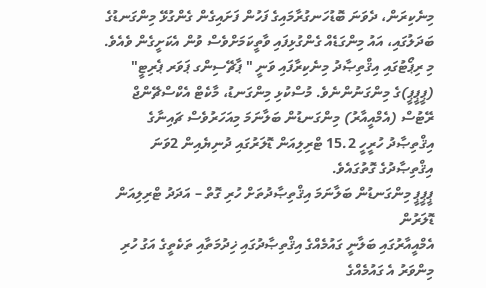މިނެކިރަން، ދެވަނަ ބޮޑުހަނގުރާމައިގެ ފަހުން ފަށައިގެން ގެންގުޅޭ މިންގަނޑުގެ ބަދަލުގައި، އައު މިންގަޑެއް ގެންގުޅިފައި ވާތީކަމަށްވެސް ވުން އެކަށީގެން ވެއެވެ. މި ރިޕޯޓުގައި އިޤްތިޞާދު މިނެކިރާފައި ވަނީ " ޕާޗޭސިންގ ޕަވަރ ޕެރިޓީ" (ޕީޕީޕީ)ގެ މިންގަނުންނެވެ. މުސްކުޅި މިންގަނޑު، މާކެޓް އެކްސްޗޭންޖް ރޭޓުސް (އެމްއީއާރު) މިންގަނޑުން ބަލާނަމަ މިއަހަރުވެސް ޗައިނާގެ އިޤްތިޞާދު ހުރީހީ 15.2 ޓްރިލިއަން ޑޮލަރުގައި ދުނިޔެއިން 2ވަނަ އިޤްތިޞާދުގެ ގޮތުގައެވެ.
ޕީޕީޕީ މިންގަނޑުން ބަލާނަމަ އިޤްތިޞާދުތަށް ހުރި ގޮތް – އަދަދު ޓްރިލިއަން ޑޮލަރުން
އެމްއީއާރުގައި ބަލާނީ ގައުމެއްގެ އިޤްތިޞާދުގައި ޚިދުމަތާއި ތަކެތީގެ އަގު ހުރި މިންވަރު އެ ގައުމެއްގެ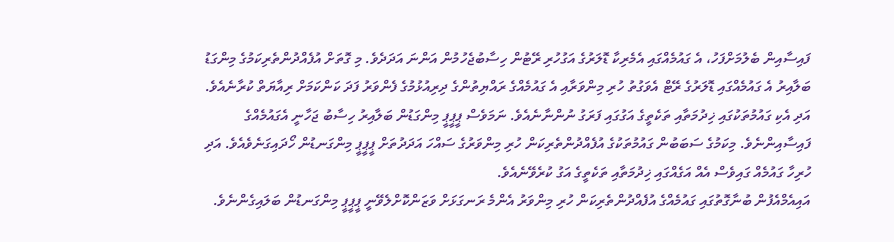ފައިސާއިން ބެލުމަށްފަހު، އެ ގައުމެއްގައި އެމެރިކާ ޑޮލަރުގެ އަގުހުރި ރޭޓުން ހިސާބުޖެހުމުން އަންނަ އަދަދެވެ. މި ގޮތަށް އުފެއްދުންތެރިކަމުގެ މިންގަޑު ބަލާއިރު އެ ގައުމެއްގައި ޑޮލަރުގެ ރޭޓް އެވަގުތު ހުރި މިންވަރާއި އެ ގައުމެއްގެ ރައްޔިތުންގެ ދިރިއުޅުމުގެ ފެންވަރު ފަދަ ކަންކަމަށް ރިއާޔަތް ކުރާނެއެވެ. އަދި އެކި ގައުމުތަކުގައި ޚިދުމަތާއި ތަކެތީގެ އަގުގައި ފަރަގު ނުންނާނެއެވެ. ނަމަވެސް ޕީޕީޕީ މިންގަޑުން ބަލާއިރު ހިސާބު ޖަހާނީ އެގައުމެއްގެ ފައިސާއިންނެވެ. މިކަމުގެ ސަބަބުން ގައުމުތަކުގެ އުފެއްދުންތެރިކަން ހުރި މިންވަރުގެ ސައްހަ އަދަދުތަށް ޕީޕީޕީ މިންގަނޑުން ހޯދައިގަނެވެއެވެ. އަދި ހުރިހާ ގައުމެއް ގައިވެސް އެއް އަގެއްގައި ޚިދުމަތާއި ތަކެތީގެ އަގު ކުރެވޭނެއެވެ.
އައިއެމްއެފުން ބުނާގޮތުގައި ގައުމެއްގެ އުފެއްދުންތެރިކަން ހުރި މިންވަރު އެންމެ ރަނގަޅަށް ވަޒަންކޮށްލެވޭނީ ޕީޕީޕީ މިންގަނޑުން ބަލައިގެންނެވެ.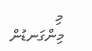މި މިންގަނޑުން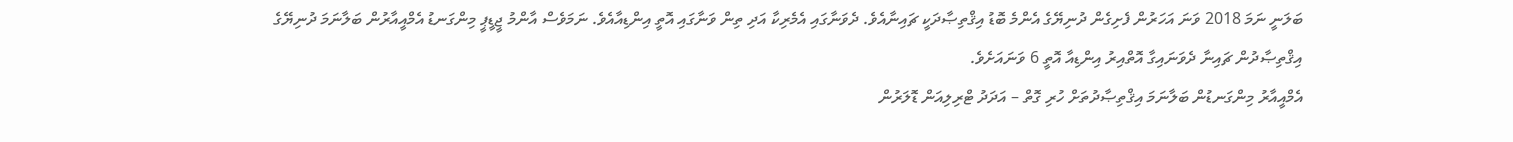ބަލަނީ ނަމަ 2018 ވަނަ އަހަރުން ފެށިގެން ދުނިޔޭގެ އެންމެ ބޮޑު އިޤްތިޞާދަކީ ޗައިނާއެވެ. ދެވަނާގައި އެމެރިކާ އަދި ތިން ވަނާގައި އޮތީ އިންޑިއާއެވެ. ނަމަވެސް އާންމު ޖީޑީޕީ މިންގަނޑު އެމްއީއާރުން ބަލާނަމަ ދުނިޔޭގެ އިޤްތިޞާދުން ޗައިނާ ދެވަނައިގާ އޮތްއިރު އިންޑިއާ އޮތީ 6 ވަނައަށެވެ.
އެމްއީއާރު މިންގަނޑުން ބަލާނަމަ އިޤްތިޞާދުތަށް ހުރި ގޮތް – އަދަދު ޓްރިލިއަން ޑޮލަރުން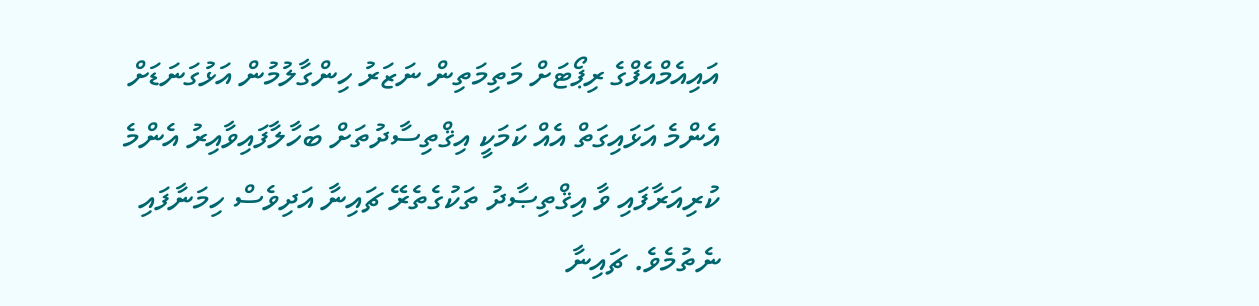އައިއެމްއެފްގެ ރިޕޯޓަށް މަތިމަތިން ނަޒަރު ހިންގާލުމުން އަޅުގަނަޑަށް އެންމެ އަޅައިގަތް އެއް ކަމަކީ އިޤްތިސާދުތަށް ބަހާލާފައިވާއިރު އެންމެ ކުރިއަރާފައި ވާ އިޤްތިޞާދު ތަކުގެތެރޭ ޗައިނާ އަދިވެސް ހިމަނާފައި ނެތުމެވެ. ޗައިނާ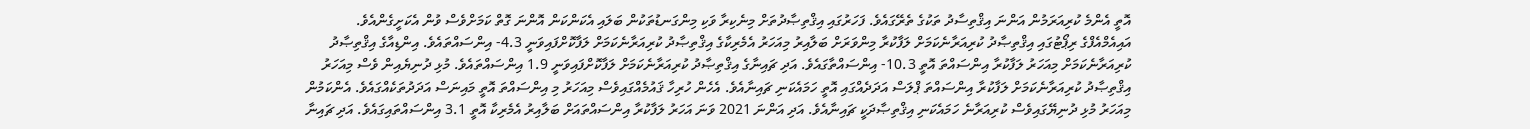އޮތީ އެންމެ ކުރިއަރަމުން އަންނަ އިޤްތިސާދު ތަކުގެ ތެރޭގައެވެ. ފަހަރުގައި އިޤްތިޞާދުތަށް މިނެކިރާ ވަކި މިންގަނޑުތަކުން ބަލައި އެކަންކަން އޮންނަ ގޮތް ކަމަށްވެސް ވުން އެކަށީގެންއެވެ.
އައިއެމްއެފްގެ ރިޕޯޓުގައި އިޤްތިޞާދު ކުރިއަރާނެކަމަށް ލަފާކުރާ މިންވަރަށް ބަލާއިރު މިއަހަރު އެމެރިކާގެ އިޤްތިޞާދު ކުރިއަރާނެކަމަށް ލަފާކޮށްފައިވަނީ 4.3- އިންސައްތައެވެ. އިންޑިއާގެ އިޤްތިޞާދު ކުރިއަރާނެކަމަށް މިއަހަރު ލަފާކުރާ އިންސައްތަ އޮތީ 10.3- އިންސައްތާގައެވެ. އަދި ޗައިނާގެ އިޤްތިޞާދު ކުރިއަރާނެކަމަށް ލަފާކޮށްފައިވަނީ 1.9 އިންސައްތައެވެ. މުޅި ދުނިޔެއިން ވެސް މިއަހަރު އިޤްތިޞާދު ކުރިއަރާނެކަމަށް ލަފާކުރާ އިންސައްތަ ޕްލަސް އަދަދެއްގައި އޮތީ ހަމައެކަނި ޗައިނާއެވެ. އެހެން ހުރިހާ ޤައުމެއްގައިވެސް މިއަހަރު މި އިންސައްތަ އޮތީ މައިނަސް އަދަދުތަކެއްގައެވެ. އެންކަމުން މިއަހަރު މުޅި ދުނިޔޭގައިވެސް ކުރިއަރާނެ ހަމައެކަނި އިޤްތިޞާދަކީ ޗައިނާއެވެ. އަދި އަންނަ 2021 ވަނަ އަހަރު ލަފާކުރާ އިންސައްތައަށް ބަލާއިރު އެމެރިކާ އޮތީ 3.1 އިންސައްތައިގައެވެ. އަދި ޗައިނާ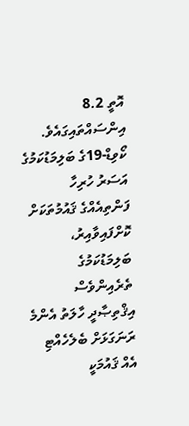އޮތީ 8.2 އިންސައްތައިގައެވެ.
ކޯވިޑް-19ގެ ބަލިމަޑުކަމުގެ އަސަރު ހުރިހާ ފަންތިއެއްގެ ޤައުމުތަކަށް ކޮށްފައިވާއިރު، ބަލިމަޑުކަމުގެ ތެރެއިންވެސް އިޤްތިޞާދީ ހާލަތު އެންމެ ރަނަގަޅަށް ބެލެހެއްޓި އެއް ޤައުމަކީ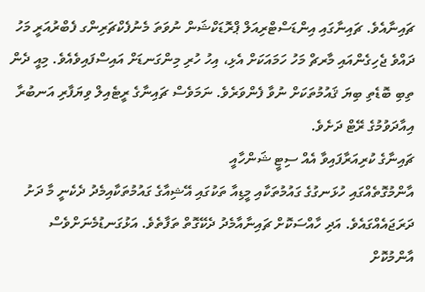ޗައިނާއެވެ. ޗައިނާގައި އިންޑަސްޓްރިއަލް ޕްރޮޑަކްޝަން ނުވަތަ މެނުފެކްޗަރިންގ ފެބްރުއަރީ މަހު ދައްވެ ޖެހިގެންއައި މާރޗް މަހު ހަމައަކަށް އެޅި، އިހު ހުރި މިންގަނޑަށް އައިސްފައިވެއެވެ. މިއީ ދެން ތިބި ބޮޑެތި ބިޔަ ޤައުމުތަކަށް ނުވާ ފެންވަރެވެ. ނަމަވެސް ޗައިނާގެ ރީޓެއިލް ވިޔަފާރި އަނބުރާ އިއާދަވުމުގެ ރޭޓް ދަށެވެ.
ޗައިނާގެ ކުރިއަރާފައިވާ އެއް ސިޓީ ޝަންހާއީ
އާންމުގޮތެއްގައި ހުޅަނގުގެ ގައުމުތަކާއި މީޑިއާ ތަކުގައި އޭޝިއާގެ ގައުމުތަކާއިމެދު ދެކެނީ މާ ދަށު ދަރަޖައެއްގައެވެ. އަދި ހާއްސަކޮށް ޗައިނާއާމެދު ދެކޭގޮތް ތަފާތެވެ. އަޅުގަނޑުމެނަށްވެސް އާންމުކޮށް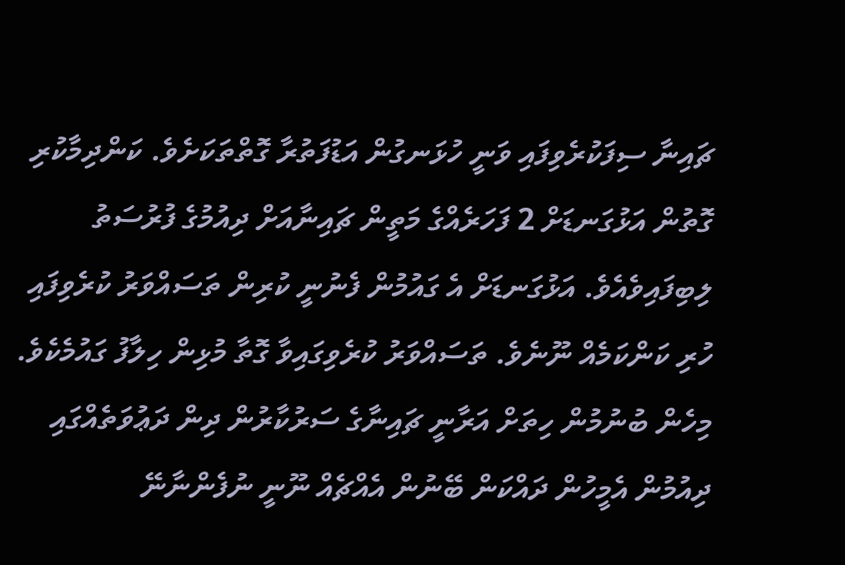ޗައިނާ ސިފަކުރެވިފައި ވަނީ ހުޅަނގުން އަޑުފަތުރާ ގޮތްތަކަށެވެ. ކަންދިމާކުރި ގޮތުން އަޅުގަނޑަށް 2 ފަހަރެއްގެ މަތީން ޗައިނާއަށް ދިއުމުގެ ފުރުސަތު ލިބިފައިވެއެވެ. އަޅުގަނޑަށް އެ ގައުމުން ފެނުނީ ކުރިން ތަސައްވަރު ކުރެވިފައި ހުރި ކަންކަމެއް ނޫނެވެ. ތަސައްވަރު ކުރެވިގައިވާ ގޮތާ މުޅިން ހިލާފު ގައުމެކެވެ. މިހެން ބުނުމުން ހިތަށް އަރާނީ ޗައިނާގެ ސަރުކާރުން ދިން ދަޢުވަތެއްގައި ދިއުމުން އެމީހުން ދައްކަން ބޭނުން އެއްޗެއް ނޫނީ ނުފެންނާނޭ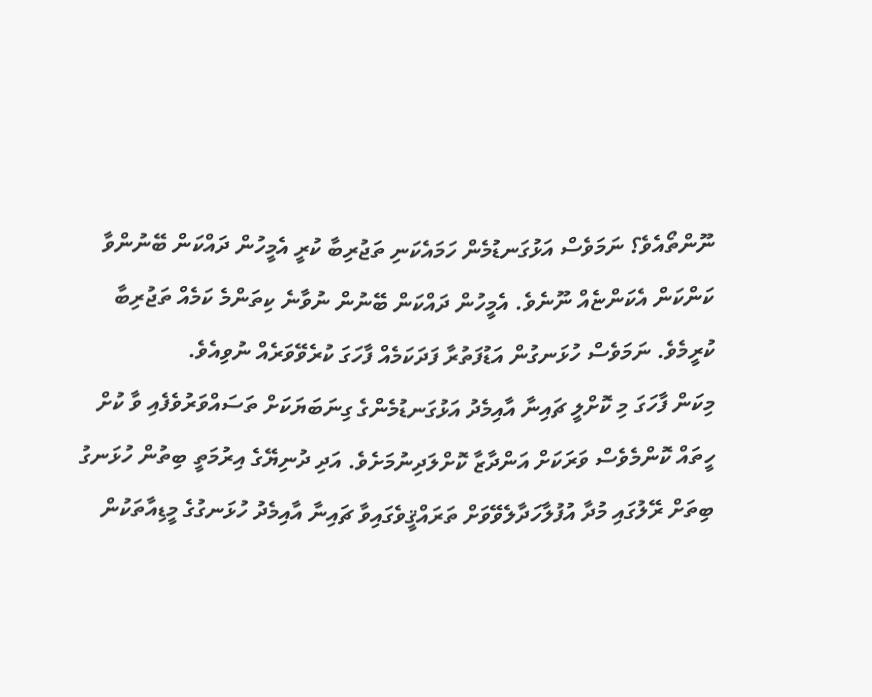ނޫންތޯއެވެ؟ ނަމަވެސް އަޅުގަނޑުމެން ހަމައެކަނި ތަޖުރިބާ ކުރީ އެމީހުން ދައްކަން ބޭނުންވާ ކަންކަން އެކަންޏެއް ނޫނެވެ. އެމީހުން ދައްކަން ބޭނުން ނުވާނެ ކިތަންމެ ކަމެއް ތަޖުރިބާ ކުރީމެވެ. ނަމަވެސް ހުޅަނގުން އަޑުފަތުރާ ފަދަކަމެއް ފާހަގަ ކުރެވޭވަރެއް ނުވިއެވެ.
މިކަން ފާހަގަ މި ކޮށްލީ ޗައިނާ އާއިމެދު އަޅުގަނޑުމެންގެ ގިނަބަޔަކަށް ތަސައްވަރުވެފެއި ވާ ކުށް ހީތައް ކޮންމެވެސް ވަރަކަށް އަންދާޒާ ކޮށްލަދިނުމަށެވެ. އަދި ދުނިޔޭގެ އިރުމަތީ ބިތުން ހުޅަނގު ބިތަށް ރޭލުގައި މުދާ އުފުލާހަދާލެވޭވަށް ތަރައްޤީވެގައިވާ ޗައިނާ އާއިމެދު ހުޅަނގުގެ މީޑިއާތަކުން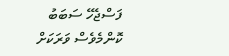ފަސްޖެހޭ ސަބަބު ކޮންމެވެސް ވަރަކަށް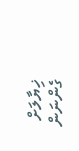ޚިޔާލަށް ގެންނަން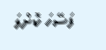ފަސޭހަ ކޮށްލަ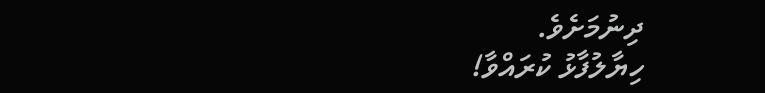ދިނުމަށެވެ.
ހިޔާލުފާޅު ކުރައްވާ!